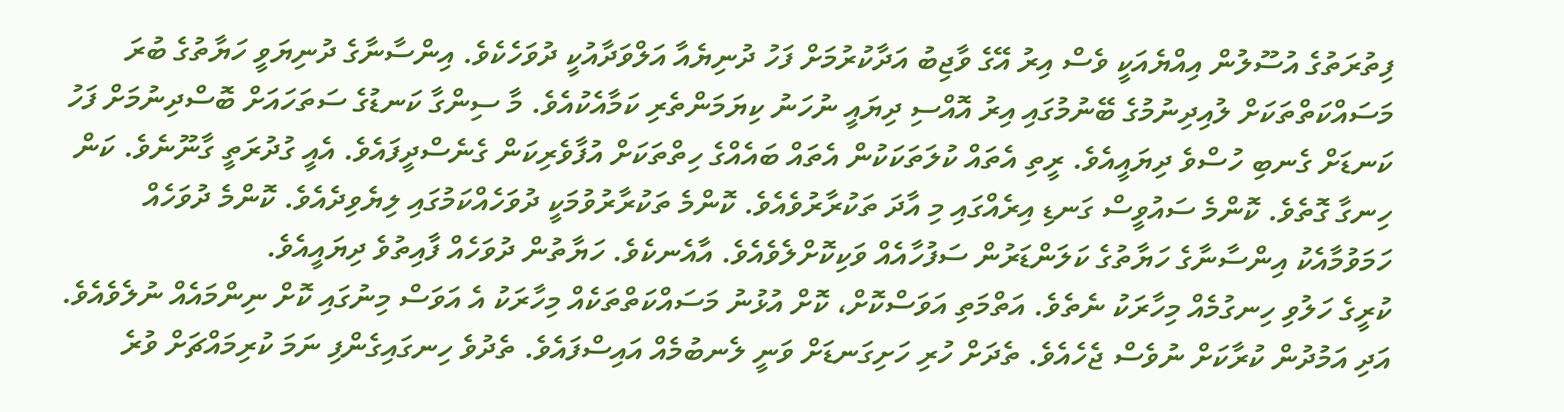ފިތުރަތުގެ އުސޫލުން އިއްޔެއަކީ ވެސް އިރު އޭގެ ވާޖިބު އަދާކުރުމަށް ފަހު ދުނިޔެއާ އަލްވަދާއުކީ ދުވަހެކެވެ. އިންސާނާގެ ދުނިޔަވީ ހަޔާތުގެ ބުރަ މަސައްކަތްތަކަށް ލުއިދިނުމުގެ ބޭނުމުގައި އިރު އޮއްސި ދިޔައީ ނުހަނު ކިޔަމަންތެރި ކަމާއެކުއެވެ. މާ ސިންގާ ކަނޑުގެ ސަތަހައަށް ބޮސްދިނުމަށް ފަހު ކަނޑަށް ގެނބި ހުސްވެ ދިޔައީއެވެ. ރީތި އެތައް ކުލަތަކަކުން އެތައް ބައެއްގެ ހިތްތަކަށް އުފާވެރިކަން ގެނެސްދީފައެވެ. އެއީ ގުދުރަތީ ގާނޫނެވެ. ކަން ހިނގާ ގޮތެވެ. ކޮންމެ ސައުވީސް ގަނޑި އިރެއްގައި މި އާދަ ތަކުރާރުވެއެވެ. ކޮންމެ ތަކުރާރުވުމަކީ ދުވަހެއްކަމުގައި ލިޔެވިދެއެވެ. ކޮންމެ ދުވަހެއް ހަމަވުމާއެކު އިންސާނާގެ ހަޔާތުގެ ކަލަންޑަރުން ސަފުހާއެއް ވަކިކޮށްލެވެއެވެ. އާއެނކެވެ. ހަޔާތުން ދުވަހެއް ފާއިތުވެ ދިޔައީއެވެ.
ކުރީގެ ހަލުވި ހިނގުމެއް މިހާރަކު ނެތެވެ. އަތްމަތި އަވަސްކޮށް، ކޮށް އުޅުނު މަސައްކަތްތަކެއް މިހާރަކު އެ އަވަސް މިނުގައި ކޮށް ނިންމައެއް ނުލެވެއެވެ. އަދި އަމުދުން ކުރާކަށް ނުވެސް ޖެހެއެވެ. ތެދަށް ހުރި ހަށިގަނޑަށް ވަނީ ލެނބުމެއް އައިސްފައެވެ. ތެދުވެ ހިނގައިގެންފި ނަމަ ކުރިމައްޗަށް ވުރެ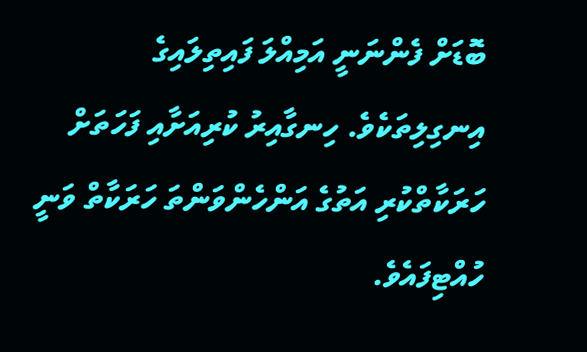ބޮޑަށް ފެންނަނީ އަމިއްލަ ފައިތިލައިގެ އިނގިލިތަކެވެ. ހިނގާއިރު ކުރިއަށާއި ފަހަތަށް ހަރަކާތްކުރި އަތުގެ އަންހެންވަންތަ ހަރަކާތް ވަނީ ހުއްޓިފައެވެ.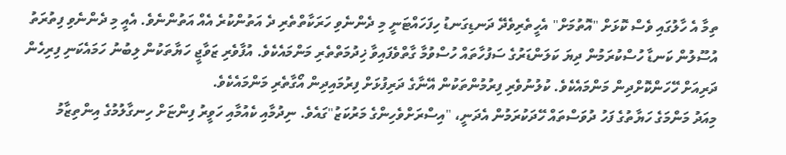ތިމާ އެ ހާލުގައި ވެސް ކޮޅަށް "އޮތުމަށް" އެހީތެރިވެދޭ ދަނޑިގަނޑު ހިފަހައްޓަނީ މި ދެންނެވި ހަރަކާތްތެރި ދެ އަތުންކުރެ އެއް އަތުންނެވެ. އެއީ މި ދެންނެވި ފިތުރަތު އުސޫލުން ކަނޑާ ހުސްކުރަމުން ދިޔަ ކަލަންޑަރުގެ ސަފުހާތައް ހުސްވުމާ ގާތްވެފައިވާ ޚިދުމަތްތެރި މަންމައެކެވެ. އުފާވެރި ޒަވާޖީ ހަޔާތަކުން ލިބުނު ހަމައެކަނި ފިރިހެން ދަރިއަށް ހޭހަންކޮށްދިން މަންމައެކެވެ. ކުލުނުވެރި ފިރުމުންތަކުން އޭނާގެ ދަރިފުޅަށް ފިރުމައިދިން އޯގާތެރި މަންމައެކެވެ.
މިއަދު މަންމަގެ ހަޔާތުގެ ފަހު ދުވަސްތައް ހޭދަކުރަމުން އެދަނީ، "އިސްރަށްވެހިންގެ މަރުކަޒު"ގައެވެ. ނިދުމާއި ކެއުމާއި ހަވީރު ފިންޏަށް ހިނގާލުމުގެ އިންތިޒާމު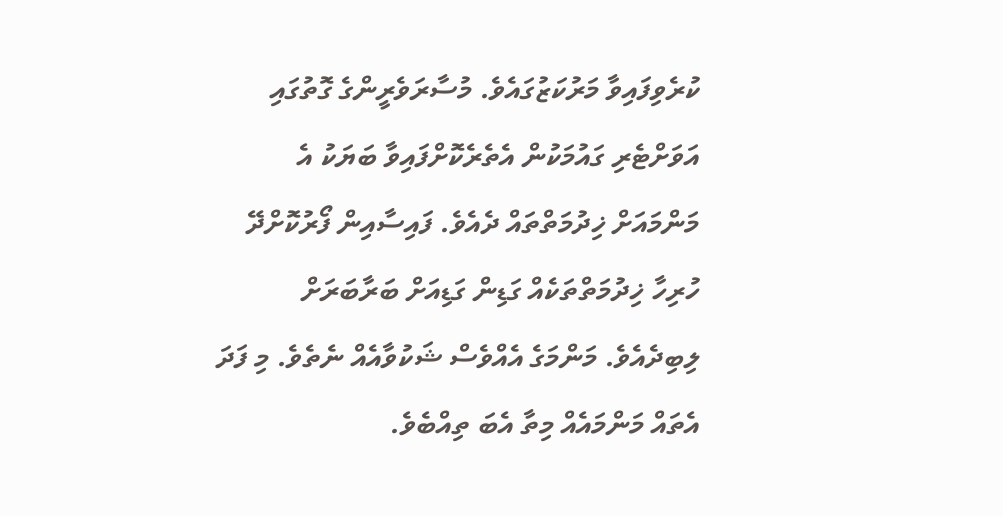ކުރެވިފައިވާ މަރުކަޒުގައެވެ. މުސާރަވެރީންގެ ގޮތުގައި އަވަށްޓެރި ގައުމަކުން އެތެރެކޮށްފައިވާ ބަޔަކު އެ މަންމައަށް ޚިދުމަތްތައް ދެއެވެ. ފައިސާއިން ފޯރުކޮށްދޭ ހުރިހާ ޚިދުމަތްތަކެއް ގަޑިން ގަޑިއަށް ބަރާބަރަށް ލިބިދެއެވެ. މަންމަގެ އެއްވެސް ޝަކުވާއެއް ނެތެވެ. މި ފަދަ އެތައް މަންމައެއް މިތާ އެބަ ތިއްބެވެ.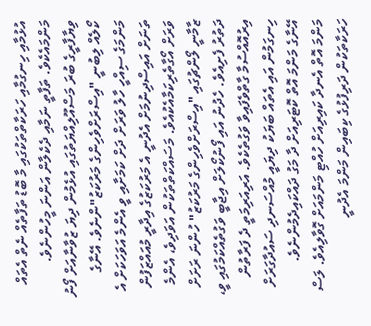އުޅުމާއި ހިނގުމާއި ހަރަކާތްތަކުގައި މާ ބޮޑު ތަފާތެއް ނެތް އެތައް މަންމައެކެވެ. ތަފާތީ ނަމާއި ދެކެލާން އަންނަ މީހުންނެވެ.
ވިޔާފާރީގެ ބުރަ މަސްއޫލިއްޔަތުގައި އުޅެމުން ދިޔަ ޒުވާނާއަށް ފޯނު ކޯލެއް ލިބުނީ "އިސްރަށްވެހިންގެ މަރުކަޒު"ންނެވެ. އޭނާގެ މަންމަގެ ސިއްހީ ހާލު ވަރަށް ދަށް ކަމަށާއި ވީ އެންމެ އަވަހަކަށް އެ ތަނަށް އައިސްދިނުމަށް އެދުނީ އެ މަރުކަޒުގެ އިދާރީ މުއައްޒަފުން ވަރަށް އޯގާތެރިކަމާއެކުއެވެ. މަސައްކަތްތަކުން އަވަދިވެ، އެންމެ ޒާމާނީ ލޯންޗުގައި "އިސްރަށްވެހިންގެ މަރުކަޒު" ހުންނަ ރަށަށް ދަތުރު ފެށިއެވެ. ހެދުނު އައި ފޯނުކޯލަށް އިޖާބީ ވަގުތެއްކަމުގައި ވީ، އިރުއޮއްސުމާ ގާތްވެފައިވާ ވަގުތެކެވެ. އަރިއަރިމަތީ ދެ ފަރާތުން ހިނގަމުން އައި އެތައް ބަޔަކު ދިޔައީ މުއްސަނދި ސައުދާގަރަށް އޭނާގެ މަންމަ އޮތް ކޮޓަރިއަށް ދާ މަގު ދައްކައިދެމުންނެވެ.
މަންމަ އޮތް އެނދާ ކައިރިއަށް ހުއްޓި މަންމައަށް ގޮވާލިއެވެ. ލަސް ހަރަކާތަކުން ދަރިފުޅުގެ ކިބައިން މަންމަ އެދުނީ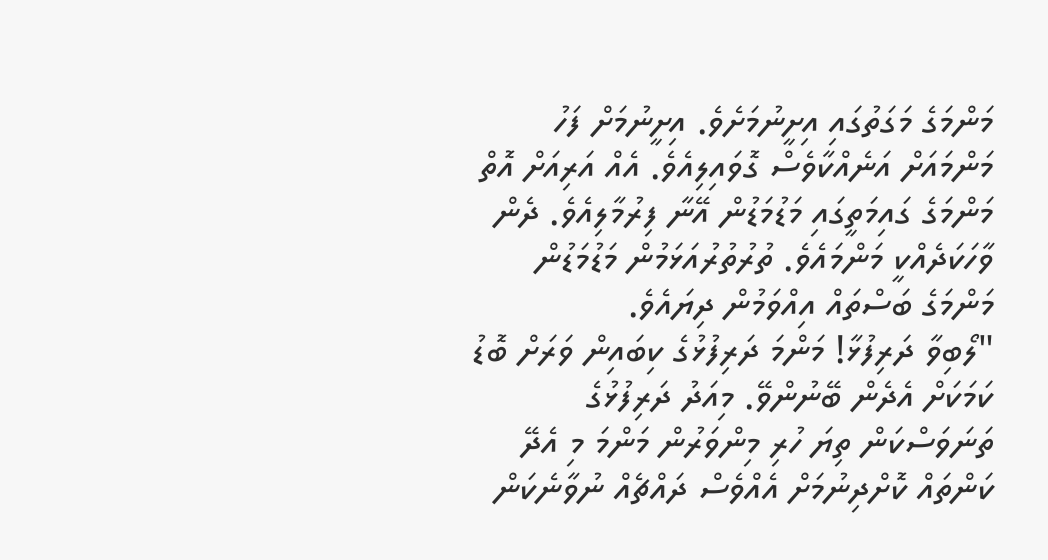މަންމަގެ މަގަތުގައި އިށީނުމަށެވެ. އިށީނުމަށް ފަހު މަންމައަށް އަނެއްކާވެސް ގޮވައިލިއެވެ. އެއް އަރިއަށް އޮތް މަންމަގެ ގައިމަތީގައި މަޑުމަޑުން އޭނާ ފިރުމާލިއެވެ. ދެން ވާހަކަދެއްކީ މަންމައެވެ. ތުރުތުރުއަޅަމުން މަޑުމަޑުން މަންމަގެ ބަސްތައް އިއްވަމުން ދިޔައެވެ.
"ލޯބިވާ ދަރިފުޅާ! މަންމަ ދަރިފުޅުގެ ކިބައިން ވަރަށް ބޮޑު ކަމަކަށް އެދެން ބޭނުންވޭ. މިއަދު ދަރިފުޅުގެ ތަނަވަސްކަން ތިޔަ ހުރި މިންވަރުން މަންމަ މި އެދޭ ކަންތައް ކޮށްދިނުމަށް އެއްވެސް ދައްޗެއް ނުވާނެކަން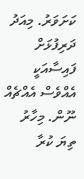ކަށަވަރު. މިއަދު ދަރިފުޅަށް ފައިސާއަކީ އެއްވެސް އެއްޗެއް ނޫން. މިހާރު ތިޔަ ކުރާ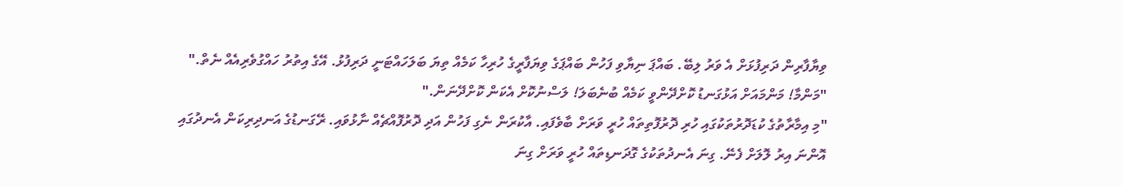ވިޔާފާރިން ދަރިފުޅަށް އެ ވަރު ލިބޭ. ބައްޕަ ނިޔާވި ފަހުން ބައްޕަގެ ވިޔަފާރީގެ ހުރިހާ ކަމެއް ތިޔަ ބަލަހައްޓަނީ ދަރިފުޅު. އޭގެ އިތުރު ހައްގުވެރިއެއް ނެތް."
"މަންމާ! މަންމައަށް އަޅުގަނޑު ކޮށްދޭންވީ ކަމެއް ބުނެބަލަ! ލަސްނުކޮށް އެކަން ކޮށްދޭނަން."
"މި އިމާރާތުގެ ކުޑަދޮރުތަކުގައި ހުރި ދޮރުފޮތިތައް ހުރީ ވަރަށް ބާވެފައި. އާކުރަން ނެގި ފަހުން އަދި ދޮރުފޮއްޗެއް ނާޅުވައި. ރޭގަނޑުގެ އަނދިރިކަން އެނދުގައި އޮންނަ އިރު ލޮލަށް ފެނޭ. ގިނަ އެނދުތަކުގެ ގޮދަނޑިތައް ހުރީ ވަރަށް ގިނަ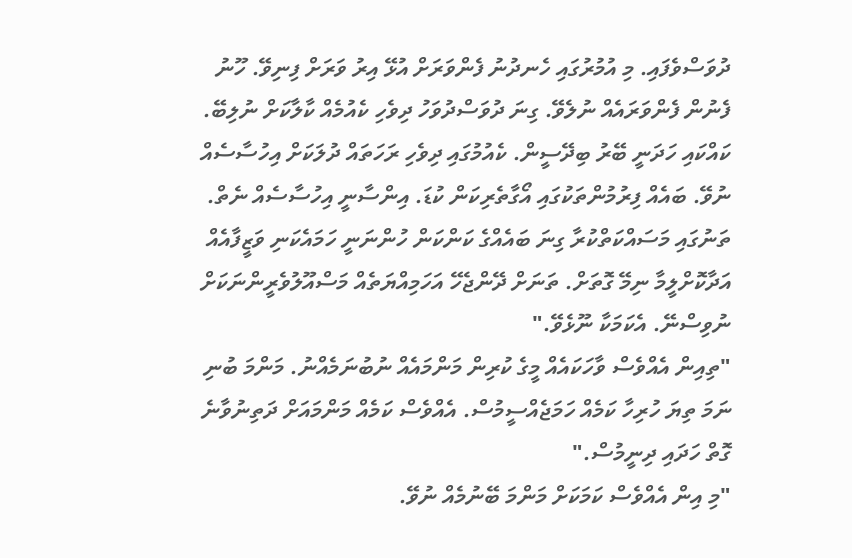ދުވަސްވެފައި. މި އުމުރުގައި ހެނދުނު ފެންވަރަށް އުޅޭ އިރު ވަރަށް ފިނިވޭ. ހޫނު ފެނުން ފެންވަރައެއް ނުލެވޭ. ގިނަ ދުވަސްދުވަހު ދިވެހި ކެއުމެއް ކާލާކަށް ނުލިބޭ. ކައްކައި ހަދަނީ ބޭރު ބިދޭސީން. ކެއުމުގައި ދިވެހި ރަހަތައް ދުލަކަށް އިހުސާސެއް ނުވޭ. ބައެއް ފިރުމުންތަކުގައި އޯގާތެރިކަން ކުޑަ. އިންސާނީ އިހުސާސެއް ނެތް. ތަނުގައި މަސައްކަތްކުރާ ގިނަ ބައެއްގެ ކަންކަން ހުންނަނީ ހަމައެކަނި ވަޒީފާއެއް އަދާކޮށްލީމާ ނިމޭ ގޮތަށް. ތަނަށް ދޭންޖެހޭ އަހަމިއްޔަތެއް މަސްއޫލުވެރީންނަކަށް ނުވިސްނޭ. އެކަމަކާ ނޫޅެވޭ."
"ތިއިން އެއްވެސް ވާހަކައެއް މީގެ ކުރިން މަންމައެއް ނުބުނަމެއްނު. މަންމަ ބުނި ނަމަ ތިޔަ ހުރިހާ ކަމެއް ހަމަޖެއްސީމުސް. އެއްވެސް ކަމެއް މަންމައަށް ދަތިނުވާނެ ގޮތް ހަދައި ދިނީމުސް."
"މި އިން އެއްވެސް ކަމަކަށް މަންމަ ބޭނުމެއް ނުވޭ.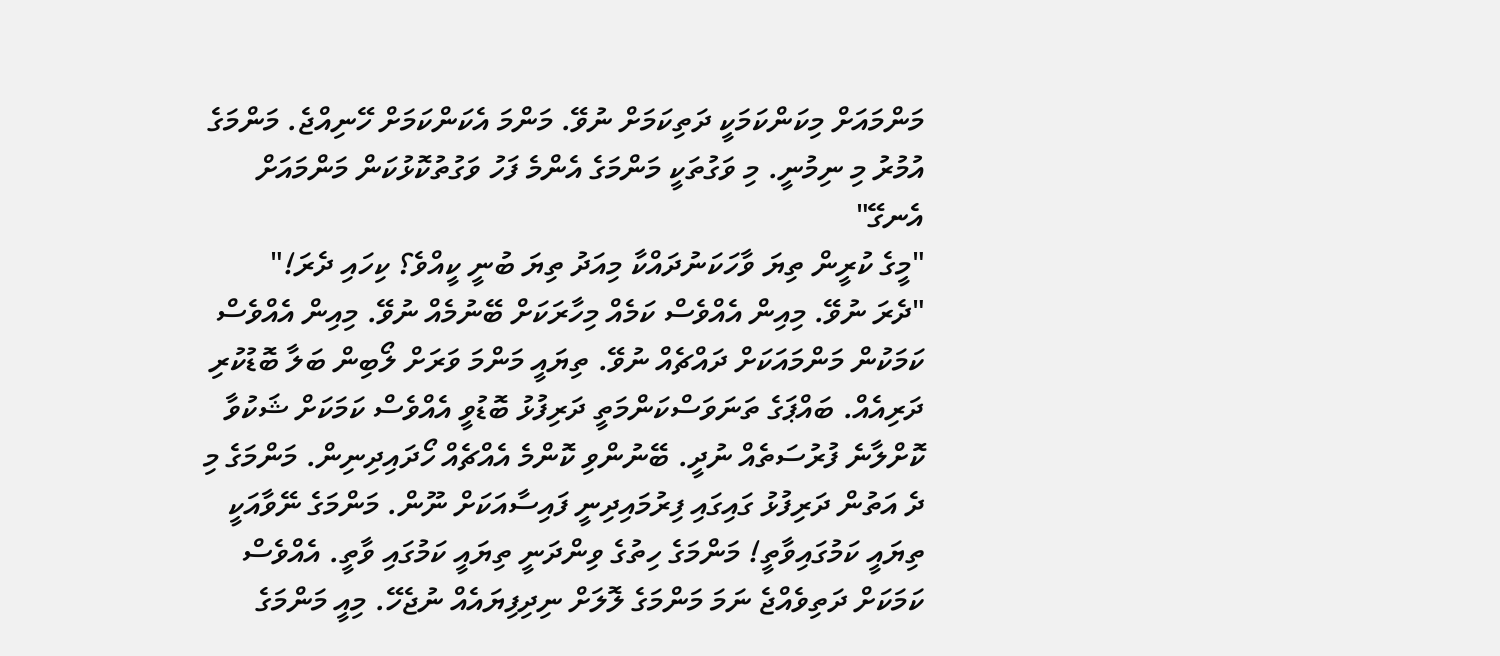މަންމައަށް މިކަންކަމަކީ ދަތިކަމަށް ނުވޭ. މަންމަ އެކަންކަމަށް ހޭނިއްޖެ. މަންމަގެ އުމުރު މި ނިމުނީ. މި ވަގުތަކީ މަންމަގެ އެންމެ ފަހު ވަގުތުކޮޅުކަން މަންމައަށް އެނގޭ"
"މީގެ ކުރީން ތިޔަ ވާހަކަނުދައްކާ މިއަދު ތިޔަ ބުނީ ކީއްވެ؟ ކިހައި ދެރަ!"
"ދެރަ ނުވޭ. މިއިން އެއްވެސް ކަމެއް މިހާރަކަށް ބޭނުމެއް ނުވޭ. މިއިން އެއްވެސް ކަމަކުން މަންމައަކަށް ދައްޗެއް ނުވޭ. ތިޔައީ މަންމަ ވަރަށް ލޯބިން ބަލާ ބޮޑުކުރި ދަރިއެއް. ބައްޕަގެ ތަނަވަސްކަންމަތީ ދަރިފުޅު ބޮޑުވީ އެއްވެސް ކަމަކަށް ޝަކުވާ ކޮށްލާނެ ފުރުސަތެއް ނުދީ. ބޭނުންވި ކޮންމެ އެއްޗެއް ހޯދައިދިނިން. މަންމަގެ މި ދެ އަތުން ދަރިފުޅު ގައިގައި ފިރުމައިދިނީ ފައިސާއަކަށް ނޫން. މަންމަގެ ނޭވާއަކީ ތިޔައީ ކަމުގައިވާތީ! މަންމަގެ ހިތުގެ ވިންދަނީ ތިޔައީ ކަމުގައި ވާތީ. އެއްވެސް ކަމަކަށް ދަތިވެއްޖެ ނަމަ މަންމަގެ ލޮލަށް ނިދިފިޔައެއް ނުޖެހޭ. މިއީ މަންމަގެ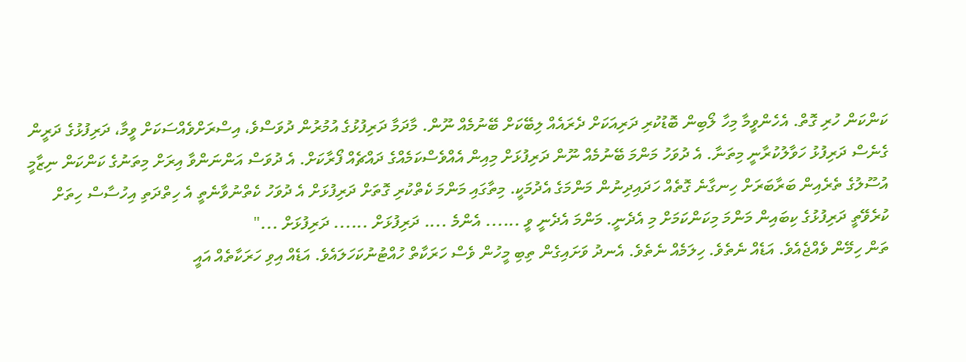ކަންކަން ހުރި ގޮތް. އެހެންވީމާ މިހާ ލޯބިން ބޮޑުކުރި ދަރިއަކަށް ދެރައެއް ލިބޭކަށް ބޭނުމެއް ނޫން. މާދަމާ ދަރިފުޅުގެ އުމުރުން ދުވަސްވެ، އިސްރަށްވެއްސަކަށް ވީމާ، ދަރިފުޅުގެ ދަރީން ގެނެސް ދަރިފުޅު ހަވާލުކުރާނީ މިތަނާ. އެ ދުވަހު މަންމަ ބޭނުމެއް ނޫން ދަރިފުޅަށް މިއިން އެއްވެސްކަމެއްގެ ދައްޗެއް ފޯރާކަށް. އެ ދުވަސް އަންނަންވާ އިރަށް މިތަނުގެ ކަންކަން ނިޒާމީ އުސޫލުގެ ތެރެއިން ބަރާބަރަށް ހިނގާނެ ގޮތެއް ހަދައިދިނުން މަންމަގެ އެދުމަކީ. މިތާގައި މަންމަ ކެތްކުރި ގޮތަށް ދަރިފުޅަށް އެ ދުވަހު ކެތްނުވާނެތީ އެ ހިތްދަތި އިހުސާސް ހިތަށް ކުރެވޭތީ ދަރިފުޅުގެ ކިބައިން މަންމަ މިކަންކަމަށް މި އެދެނީ. މަންމަ އެދެނީ ވީ ...... އެންމެ .... ދަރިފުޅަށް ...... ދަރިފުޅަށް ..."
ތަން ހިމޭން ވެއްޖެއެވެ. އަޑެއް ނެތެވެ. ހިލަމެއް ނެތެވެ. އެނދު ވަށައިގެން ތިބި މީހުން ވެސް ހަރަކާތް ހުއްޓުނުކަހަލައެވެ. އަޑެއް އިވި ހަރަކާތެއް އައީ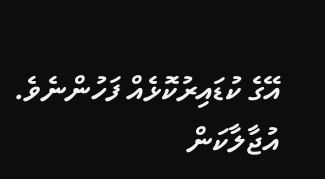އޭގެ ކުޑައިރުކޮޅެއް ފަހުންނެވެ.
އުޖާލާކަން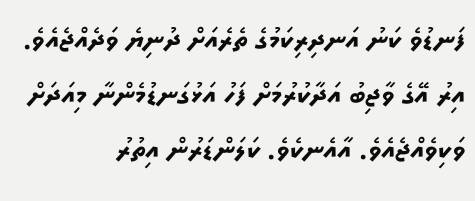ފަނޑުވެ ކަނު އަނދިރިކަމުގެ ތެރެއަށް ދުނިޔެ ވަދެއްޖެއެވެ. އިރު އޭގެ ވާޖިބު އަދާކުރުމަށް ފަހު އަޅުގަނޑުމެންނާ މިއަދަށް ވަކިވެއްޖެއެވެ. އާއެނކެވެ. ކަލަންޑަރުން އިތުރު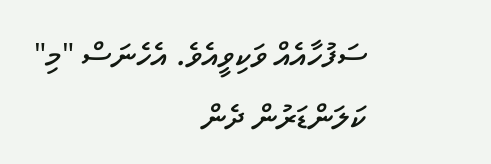ސަފުހާއެއް ވަކިވީއެވެ. އެހެނަސް "މި" ކަލަންޑަރުން ދެން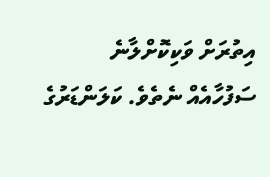އިތުރަށް ވަކިކޮށްލާނެ ސަފުހާއެއް ނެތެވެ. ކަލަންޑަރުގެ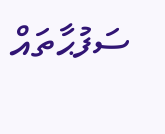ސަފުޙާތައް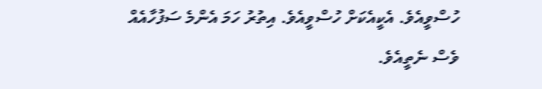ހުސްވީއެވެ. އެކީއެކަށް ހުސްވީއެވެ. އިތުރު ހަމަ އެންމެ ސަފުހާއެއް ވެސް ނެތީއެވެ.